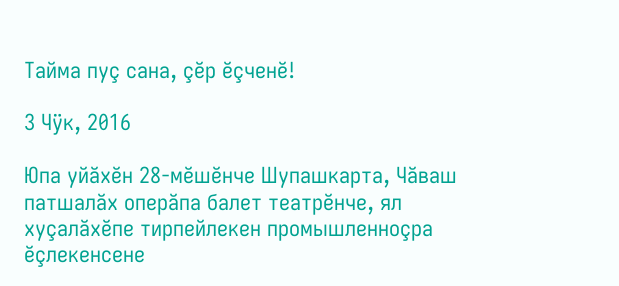Тайма пуç сана, çĕр ĕçченĕ!

3 Чÿк, 2016

Юпа уйăхĕн 28-мĕшĕнче Шупашкарта, Чăваш патшалăх оперăпа балет театрĕнче, ял хуçалăхĕпе тирпейлекен промышленноçра ĕçлекенсене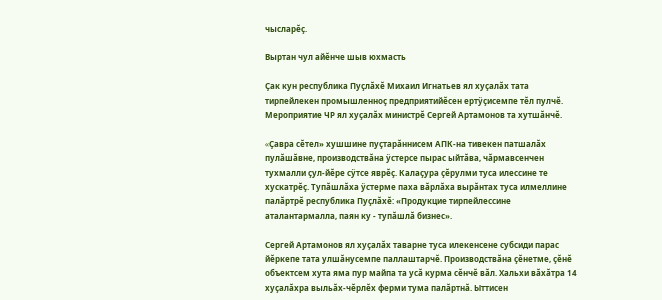чысларĕç.

Выртан чул айĕнче шыв юхмасть

Çак кун республика Пуçлăхĕ Михаил Игнатьев ял хуçалăх тата тирпейлекен промышленноç предприятийĕсен ертÿçисемпе тĕл пулчĕ. Мероприятие ЧР ял хуçалăх министрĕ Сергей Артамонов та хутшăнчĕ.

«Çавра сĕтел» хушшине пуçтарăннисем АПК-на тивекен патшалăх пулăшăвне, производствăна ÿстерсе пырас ыйтăва, чăрмавсенчен тухмалли çул-йĕре сÿтсе яврĕç. Калаçура çĕрулми туса илессине те хускатрĕç. Тупăшлăха ÿстерме паха вăрлăха вырăнтах туса илмеллине палăртрĕ республика Пуçлăхĕ: «Продукцие тирпейлессине аталантармалла, паян ку - тупăшлă бизнес».

Сергей Артамонов ял хуçалăх таварне туса илекенсене субсиди парас йĕркепе тата улшăнусемпе паллаштарчĕ. Производствăна çĕнетме, çĕнĕ объектсем хута яма пур майпа та усă курма сĕнчĕ вăл. Хальхи вăхăтра 14 хуçалăхра выльăх-чĕрлĕх ферми тума палăртнă. Ыттисен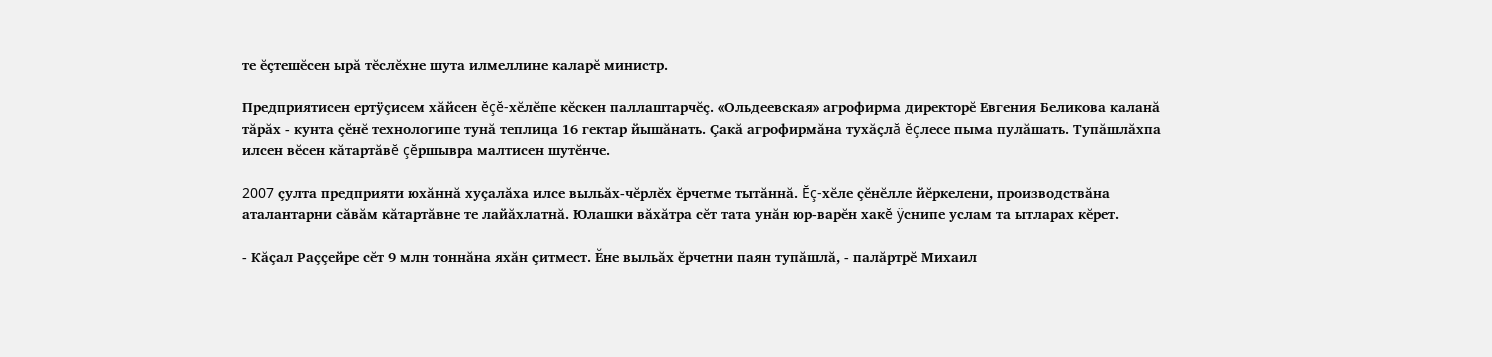те ĕçтешĕсен ырă тĕслĕхне шута илмеллине каларĕ министр.

Предприятисен ертÿçисем хăйсен ĕçĕ-хĕлĕпе кĕскен паллаштарчĕç. «Ольдеевская» агрофирма директорĕ Евгения Беликова каланă тăрăх - кунта çĕнĕ технологипе тунă теплица 16 гектар йышăнать. Çакă агрофирмăна тухăçлă ĕçлесе пыма пулăшать. Тупăшлăхпа илсен вĕсен кăтартăвĕ çĕршывра малтисен шутĕнче.

2007 çулта предприяти юхăннă хуçалăха илсе выльăх-чĕрлĕх ĕрчетме тытăннă. Ĕç-хĕле çĕнĕлле йĕркелени, производствăна аталантарни сăвăм кăтартăвне те лайăхлатнă. Юлашки вăхăтра сĕт тата унăн юр-варĕн хакĕ ÿснипе услам та ытларах кĕрет.

- Кăçал Раççейре сĕт 9 млн тоннăна яхăн çитмест. Ĕне выльăх ĕрчетни паян тупăшлă, - палăртрĕ Михаил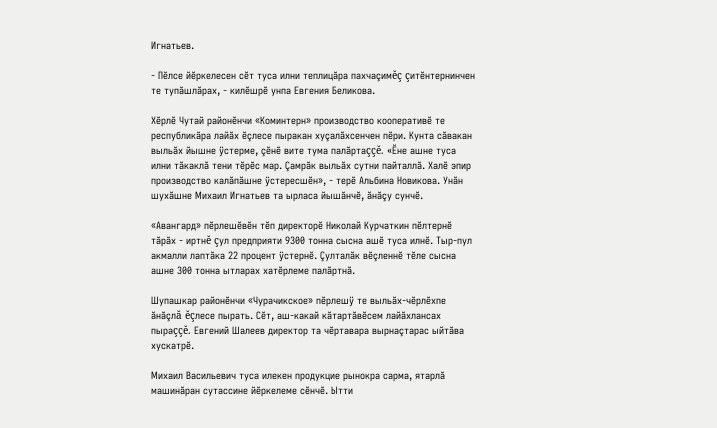Игнатьев.

- Пĕлсе йĕркелесен сĕт туса илни теплицăра пахчаçимĕç çитĕнтернинчен те тупăшлăрах, - килĕшрĕ унпа Евгения Беликова.

Хĕрлĕ Чутай районĕнчи «Коминтерн» производство кооперативĕ те республикăра лайăх ĕçлесе пыракан хуçалăхсенчен пĕри. Кунта сăвакан выльăх йышне ÿстерме, çĕнĕ вите тума палăртаççĕ. «Ĕне ашне туса илни тăкаклă тени тĕрĕс мар. Çамрăк выльăх сутни пайталлă. Халĕ эпир производство калăпăшне ÿстересшĕн», - терĕ Альбина Новикова. Унăн шухăшне Михаил Игнатьев та ырласа йышăнчĕ, ăнăçу сунчĕ.

«Авангард» пĕрлешĕвĕн тĕп директорĕ Николай Курчаткин пĕлтернĕ тăрăх - иртнĕ çул предприяти 9300 тонна сысна ашĕ туса илнĕ. Тыр-пул акмалли лаптăка 22 процент ÿстернĕ. Çулталăк вĕçленнĕ тĕле сысна ашне 300 тонна ытларах хатĕрлеме палăртнă.

Шупашкар районĕнчи «Чурачикское» пĕрлешÿ те выльăх-чĕрлĕхпе ăнăçлă ĕçлесе пырать. Сĕт, аш-какай кăтартăвĕсем лайăхлансах пыраççĕ. Евгений Шалеев директор та чĕртавара вырнаçтарас ыйтăва хускатрĕ.

Михаил Васильевич туса илекен продукцие рынокра сарма, ятарлă машинăран сутассине йĕркелеме сĕнчĕ. Ытти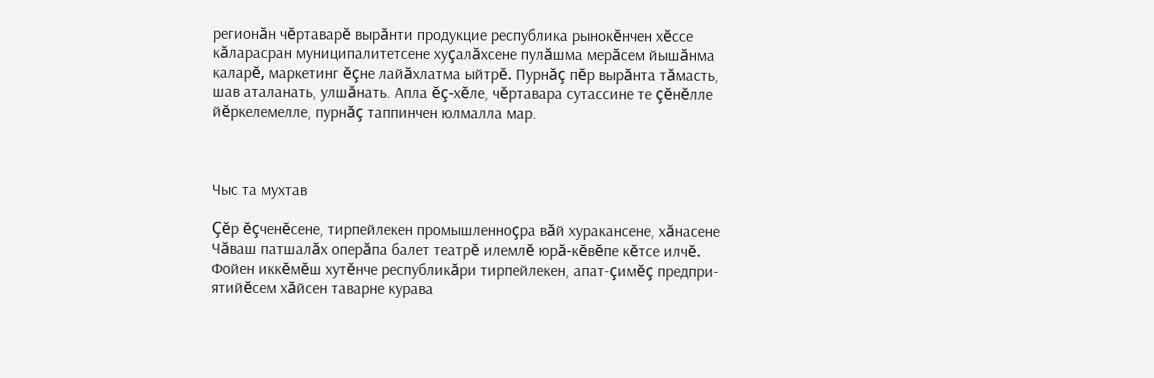регионăн чĕртаварĕ вырăнти продукцие республика рынокĕнчен хĕссе кăларасран муниципалитетсене хуçалăхсене пулăшма мерăсем йышăнма каларĕ, маркетинг ĕçне лайăхлатма ыйтрĕ. Пурнăç пĕр вырăнта тăмасть, шав аталанать, улшăнать. Апла ĕç-хĕле, чĕртавара сутассине те çĕнĕлле йĕркелемелле, пурнăç таппинчен юлмалла мар.



Чыс та мухтав

Çĕр ĕçченĕсене, тирпейлекен промышленноçра вăй хуракансене, хăнасене Чăваш патшалăх оперăпа балет театрĕ илемлĕ юрă-кĕвĕпе кĕтсе илчĕ. Фойен иккĕмĕш хутĕнче республикăри тирпейлекен, апат-çимĕç предпри-ятийĕсем хăйсен таварне курава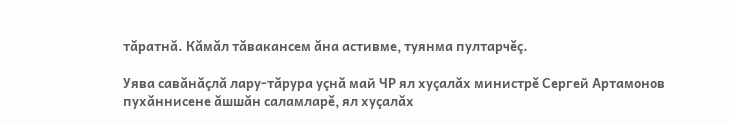тăратнă. Кăмăл тăвакансем ăна астивме, туянма пултарчĕç.

Уява савăнăçлă лару-тăрура уçнă май ЧР ял хуçалăх министрĕ Сергей Артамонов пухăннисене ăшшăн саламларĕ, ял хуçалăх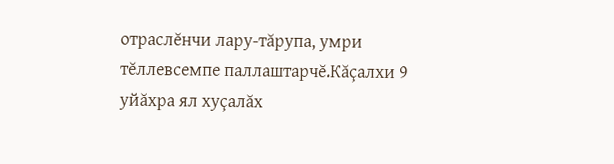отраслĕнчи лару-тăрупа, умри тĕллевсемпе паллаштарчĕ.Кăçалхи 9 уйăхра ял хуçалăх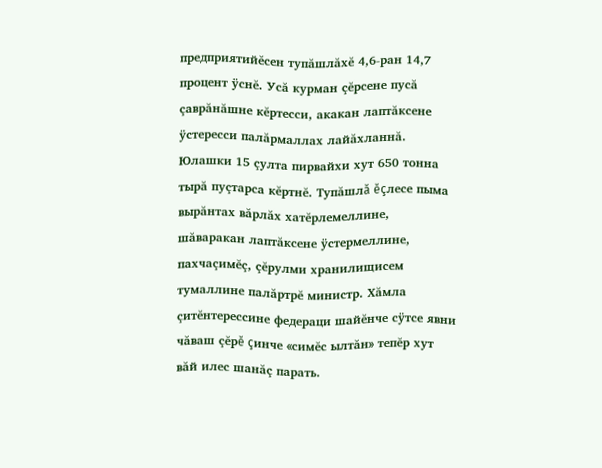предприятийĕсен тупăшлăхĕ 4,6-ран 14,7 процент ÿснĕ. Усă курман çĕрсене пусă çаврăнăшне кĕртесси, акакан лаптăксене ÿстересси палăрмаллах лайăхланнă. Юлашки 15 çулта пирвайхи хут 650 тонна тырă пуçтарса кĕртнĕ. Тупăшлă ĕçлесе пыма вырăнтах вăрлăх хатĕрлемеллине, шăваракан лаптăксене ÿстермеллине, пахчаçимĕç, çĕрулми хранилищисем тумаллине палăртрĕ министр. Хăмла çитĕнтерессине федераци шайĕнче сÿтсе явни чăваш çĕрĕ çинче «симĕс ылтăн» тепĕр хут вăй илес шанăç парать.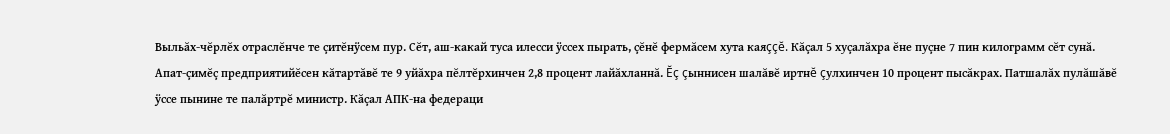Выльăх-чĕрлĕх отраслĕнче те çитĕнÿсем пур. Сĕт, аш-какай туса илесси ÿссех пырать, çĕнĕ фермăсем хута каяççĕ. Кăçал 5 хуçалăхра ĕне пуçне 7 пин килограмм сĕт сунă. Апат-çимĕç предприятийĕсен кăтартăвĕ те 9 уйăхра пĕлтĕрхинчен 2,8 процент лайăхланнă. Ĕç çыннисен шалăвĕ иртнĕ çулхинчен 10 процент пысăкрах. Патшалăх пулăшăвĕ ÿссе пынине те палăртрĕ министр. Кăçал АПК-на федераци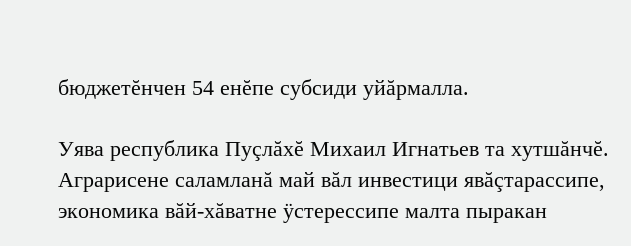бюджетĕнчен 54 енĕпе субсиди уйăрмалла.

Уява республика Пуçлăхĕ Михаил Игнатьев та хутшăнчĕ. Аграрисене саламланă май вăл инвестици явăçтарассипе, экономика вăй-хăватне ÿстерессипе малта пыракан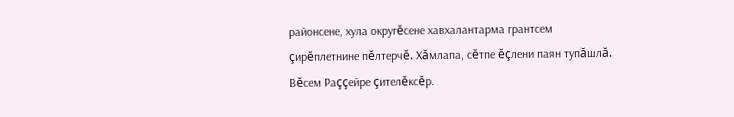районсене, хула округĕсене хавхалантарма грантсем çирĕплетнине пĕлтерчĕ. Хăмлапа, сĕтпе ĕçлени паян тупăшлă. Вĕсем Раççейре çителĕксĕр.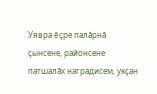Уявра ĕçре палăрнă çынсене, районсене патшалăх наградисем, укçан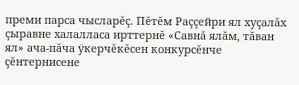преми парса чысларĕç. Пĕтĕм Раççейри ял хуçалăх çыравне халалласа ирттернĕ «Савнă ялăм, тăван ял» ача-пăча ÿкерчĕкĕсен конкурсĕнче çĕнтернисене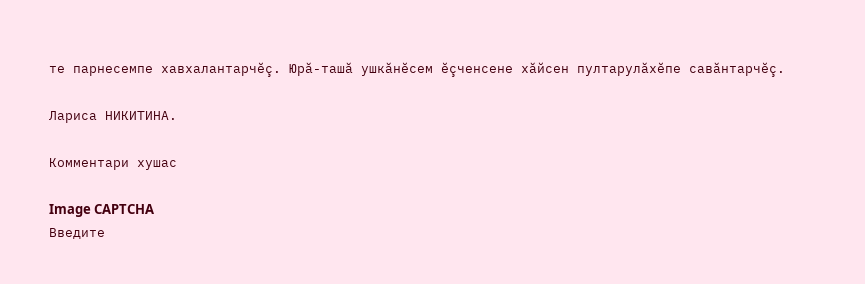те парнесемпе хавхалантарчĕç. Юрă-ташă ушкăнĕсем ĕçченсене хăйсен пултарулăхĕпе савăнтарчĕç.

Лариса НИКИТИНА.

Комментари хушас

Image CAPTCHA
Введите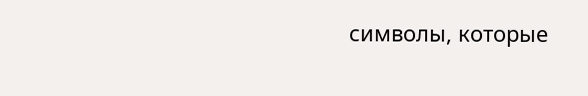символы, которые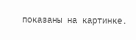показаны на картинке.